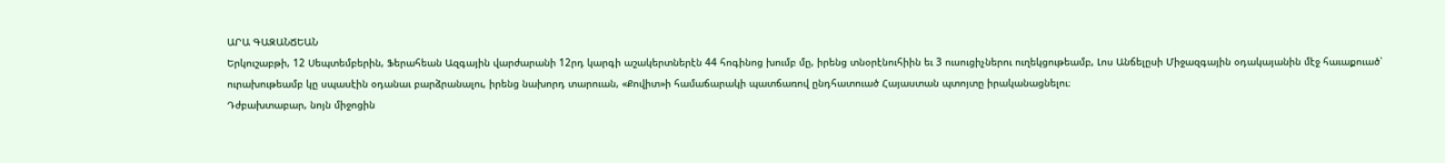ԱՐԱ ԳԱԶԱՆՃԵԱՆ
Երկուշաբթի, 12 Սեպտեմբերին, Ֆերահեան Ազգային վարժարանի 12րդ կարգի աշակերտներէն 44 հոգինոց խումբ մը, իրենց տնօրէնուհիին եւ 3 ուսուցիչներու ուղեկցութեամբ, Լոս Անճելըսի Միջազգային օդակայանին մէջ հաւաքուած՝ ուրախութեամբ կը սպասէին օդանաւ բարձրանալու, իրենց նախորդ տարուան, «Քովիտ»ի համաճարակի պատճառով ընդհատուած Հայաստան պտոյտը իրականացնելու։
Դժբախտաբար, նոյն միջոցին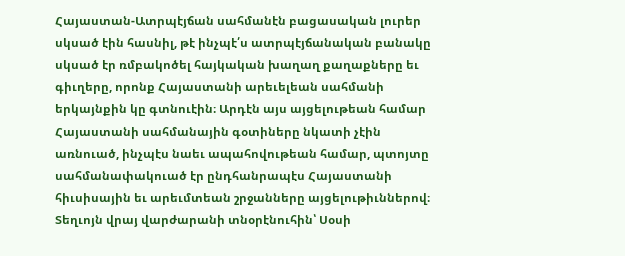Հայաստան-Ատրպէյճան սահմանէն բացասական լուրեր սկսած էին հասնիլ, թէ ինչպէ՛ս ատրպէյճանական բանակը սկսած էր ռմբակոծել հայկական խաղաղ քաղաքները եւ գիւղերը, որոնք Հայաստանի արեւելեան սահմանի երկայնքին կը գտնուէին։ Արդէն այս այցելութեան համար Հայաստանի սահմանային գօտիները նկատի չէին առնուած, ինչպէս նաեւ ապահովութեան համար, պտոյտը սահմանափակուած էր ընդհանրապէս Հայաստանի հիւսիսային եւ արեւմտեան շրջանները այցելութիւններով։ Տեղւոյն վրայ վարժարանի տնօրէնուհին՝ Սօսի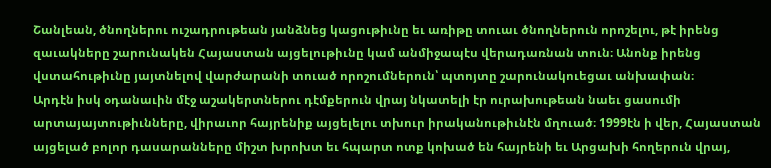Շանլեան, ծնողներու ուշադրութեան յանձնեց կացութիւնը եւ առիթը տուաւ ծնողներուն որոշելու, թէ իրենց զաւակները շարունակեն Հայաստան այցելութիւնը կամ անմիջապէս վերադառնան տուն։ Անոնք իրենց վստահութիւնը յայտնելով վարժարանի տուած որոշումներուն՝ պտոյտը շարունակուեցաւ անխափան։
Արդէն իսկ օդանաւին մէջ աշակերտներու դէմքերուն վրայ նկատելի էր ուրախութեան նաեւ ցասումի արտայայտութիւնները, վիրաւոր հայրենիք այցելելու տխուր իրականութիւնէն մղուած։ 1999էն ի վեր, Հայաստան այցելած բոլոր դասարանները միշտ խրոխտ եւ հպարտ ոտք կոխած են հայրենի եւ Արցախի հողերուն վրայ,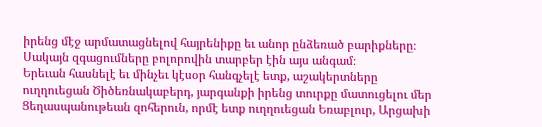իրենց մէջ արմատացնելով հայրենիքը եւ անոր ընձեռած բարիքները։ Սակայն զգացումները բոլորովին տարբեր էին այս անգամ։
Երեւան հասնելէ եւ մինչեւ կէսօր հանգչելէ ետք, աշակերտները ուղղուեցան Ծիծեռնակաբերդ, յարգանքի իրենց տուրքը մատուցելու մեր Ցեղասպանութեան զոհերուն, որմէ ետք ուղղուեցան Եռաբլուր, Արցախի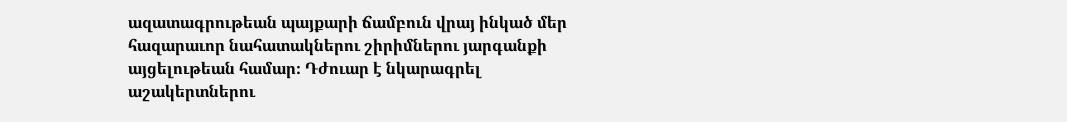ազատագրութեան պայքարի ճամբուն վրայ ինկած մեր հազարաւոր նահատակներու շիրիմներու յարգանքի այցելութեան համար։ Դժուար է նկարագրել աշակերտներու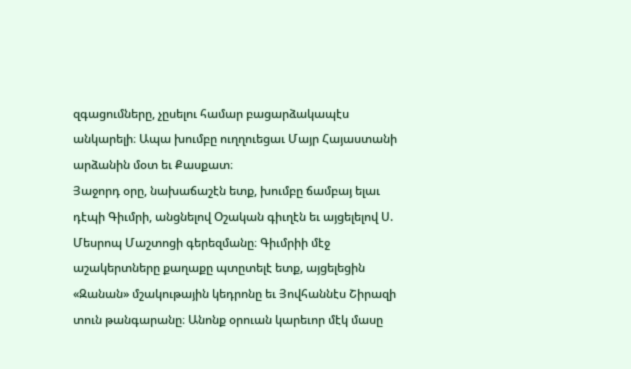զգացումները, չըսելու համար բացարձակապէս անկարելի։ Ապա խումբը ուղղուեցաւ Մայր Հայաստանի արձանին մօտ եւ Քասքատ։
Յաջորդ օրը, նախաճաշէն ետք, խումբը ճամբայ ելաւ դէպի Գիւմրի, անցնելով Օշական գիւղէն եւ այցելելով Ս. Մեսրոպ Մաշտոցի գերեզմանը։ Գիւմրիի մէջ աշակերտները քաղաքը պտըտելէ ետք, այցելեցին «Զանան» մշակութային կեդրոնը եւ Յովհաննէս Շիրազի տուն թանգարանը։ Անոնք օրուան կարեւոր մէկ մասը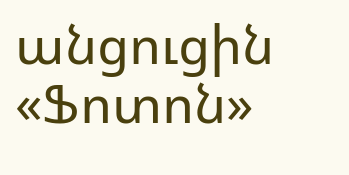անցուցին «Ֆոտոն»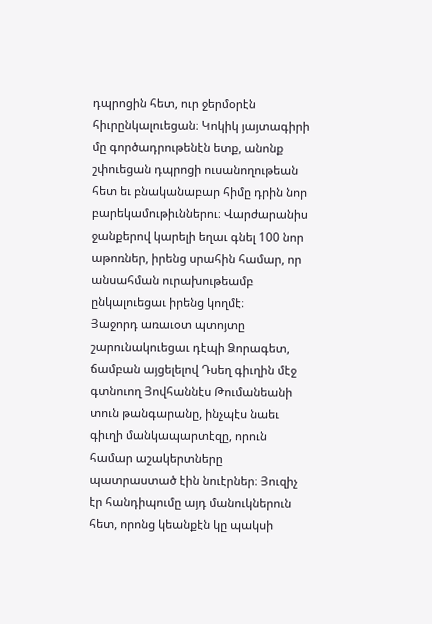դպրոցին հետ, ուր ջերմօրէն հիւրընկալուեցան։ Կոկիկ յայտագիրի մը գործադրութենէն ետք, անոնք շփուեցան դպրոցի ուսանողութեան հետ եւ բնականաբար հիմը դրին նոր բարեկամութիւններու։ Վարժարանիս ջանքերով կարելի եղաւ գնել 100 նոր աթոռներ, իրենց սրահին համար, որ անսահման ուրախութեամբ ընկալուեցաւ իրենց կողմէ։
Յաջորդ առաւօտ պտոյտը շարունակուեցաւ դէպի Ձորագետ, ճամբան այցելելով Դսեղ գիւղին մէջ գտնուող Յովհաննէս Թումանեանի տուն թանգարանը, ինչպէս նաեւ գիւղի մանկապարտէզը, որուն համար աշակերտները պատրաստած էին նուէրներ։ Յուզիչ էր հանդիպումը այդ մանուկներուն հետ, որոնց կեանքէն կը պակսի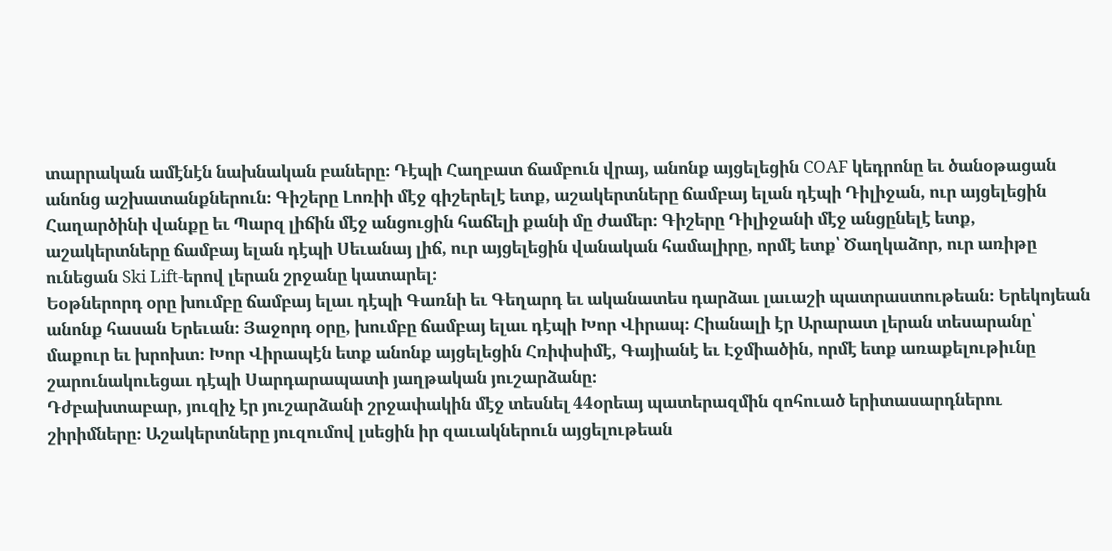տարրական ամէնէն նախնական բաները։ Դէպի Հաղբատ ճամբուն վրայ, անոնք այցելեցին COAF կեդրոնը եւ ծանօթացան անոնց աշխատանքներուն։ Գիշերը Լոռիի մէջ գիշերելէ ետք, աշակերտները ճամբայ ելան դէպի Դիլիջան, ուր այցելեցին Հաղարծինի վանքը եւ Պարզ լիճին մէջ անցուցին հաճելի քանի մը ժամեր։ Գիշերը Դիլիջանի մէջ անցընելէ ետք, աշակերտները ճամբայ ելան դէպի Սեւանայ լիճ, ուր այցելեցին վանական համալիրը, որմէ ետք՝ Ծաղկաձոր, ուր առիթը ունեցան Ski Lift-երով լերան շրջանը կատարել։
Եօթներորդ օրը խումբը ճամբայ ելաւ դէպի Գառնի եւ Գեղարդ եւ ականատես դարձաւ լաւաշի պատրաստութեան։ Երեկոյեան անոնք հասան Երեւան։ Յաջորդ օրը, խումբը ճամբայ ելաւ դէպի Խոր Վիրապ։ Հիանալի էր Արարատ լերան տեսարանը՝ մաքուր եւ խրոխտ։ Խոր Վիրապէն ետք անոնք այցելեցին Հռիփսիմէ, Գայիանէ եւ Էջմիածին, որմէ ետք առաքելութիւնը շարունակուեցաւ դէպի Սարդարապատի յաղթական յուշարձանը։
Դժբախտաբար, յուզիչ էր յուշարձանի շրջափակին մէջ տեսնել 44օրեայ պատերազմին զոհուած երիտասարդներու շիրիմները։ Աշակերտները յուզումով լսեցին իր զաւակներուն այցելութեան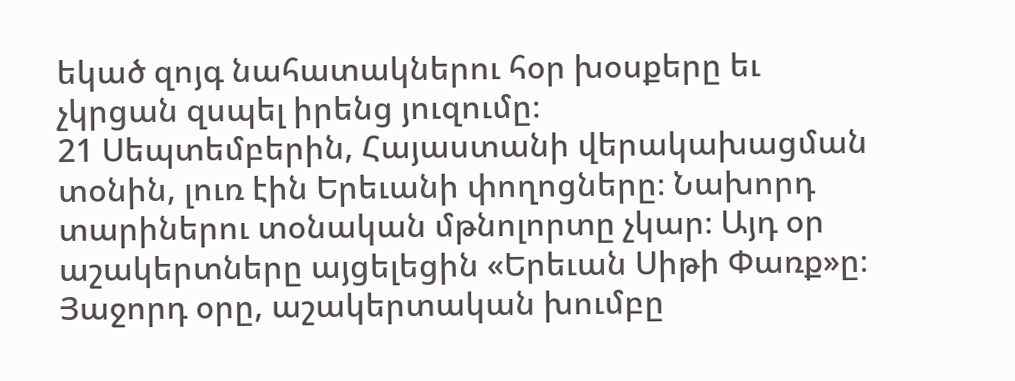եկած զոյգ նահատակներու հօր խօսքերը եւ չկրցան զսպել իրենց յուզումը։
21 Սեպտեմբերին, Հայաստանի վերակախացման տօնին, լուռ էին Երեւանի փողոցները։ Նախորդ տարիներու տօնական մթնոլորտը չկար։ Այդ օր աշակերտները այցելեցին «Երեւան Սիթի Փառք»ը։
Յաջորդ օրը, աշակերտական խումբը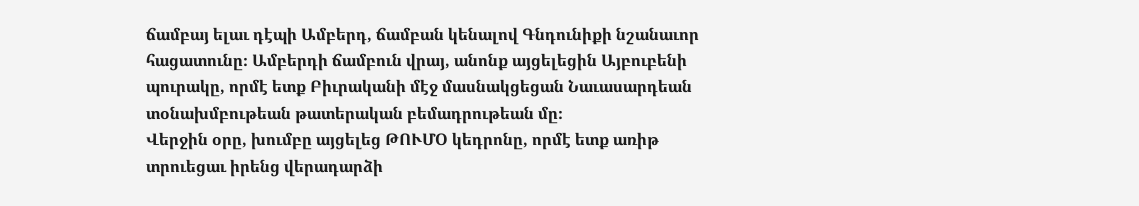ճամբայ ելաւ դէպի Ամբերդ, ճամբան կենալով Գնդունիքի նշանաւոր հացատունը։ Ամբերդի ճամբուն վրայ, անոնք այցելեցին Այբուբենի պուրակը, որմէ ետք Բիւրականի մէջ մասնակցեցան Նաւասարդեան տօնախմբութեան թատերական բեմադրութեան մը։
Վերջին օրը, խումբը այցելեց ԹՈՒՄՕ կեդրոնը, որմէ ետք առիթ տրուեցաւ իրենց վերադարձի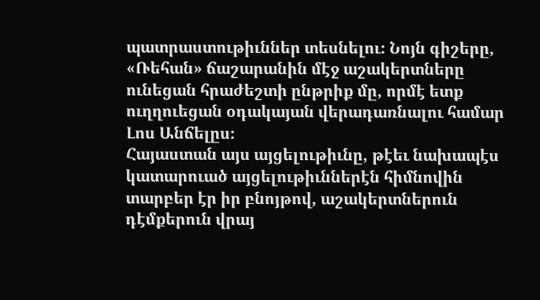պատրաստութիւններ տեսնելու։ Նոյն գիշերը, «Ռեհան» ճաշարանին մէջ աշակերտները ունեցան հրաժեշտի ընթրիք մը, որմէ ետք ուղղուեցան օդակայան վերադառնալու համար Լոս Անճելըս։
Հայաստան այս այցելութիւնը, թէեւ նախապէս կատարուած այցելութիւններէն հիմնովին տարբեր էր իր բնոյթով, աշակերտներուն դէմքերուն վրայ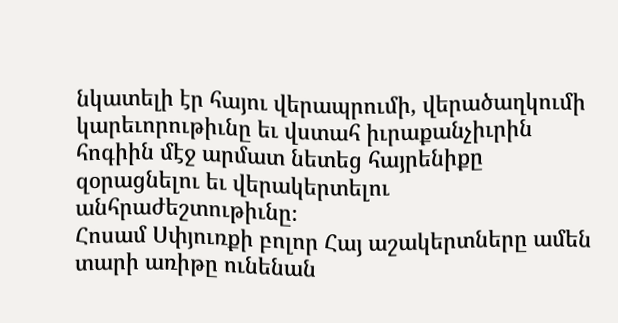նկատելի էր հայու վերապրումի, վերածաղկումի կարեւորութիւնը եւ վստահ իւրաքանչիւրին հոգիին մէջ արմատ նետեց հայրենիքը զօրացնելու եւ վերակերտելու անհրաժեշտութիւնը։
Հոսամ Սփյուռքի բոլոր Հայ աշակերտները ամեն տարի առիթը ունենան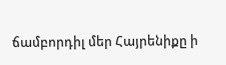ճամբորդիլ մեր Հայրենիքը ի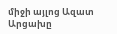միջի այլոց Ազատ Արցախը